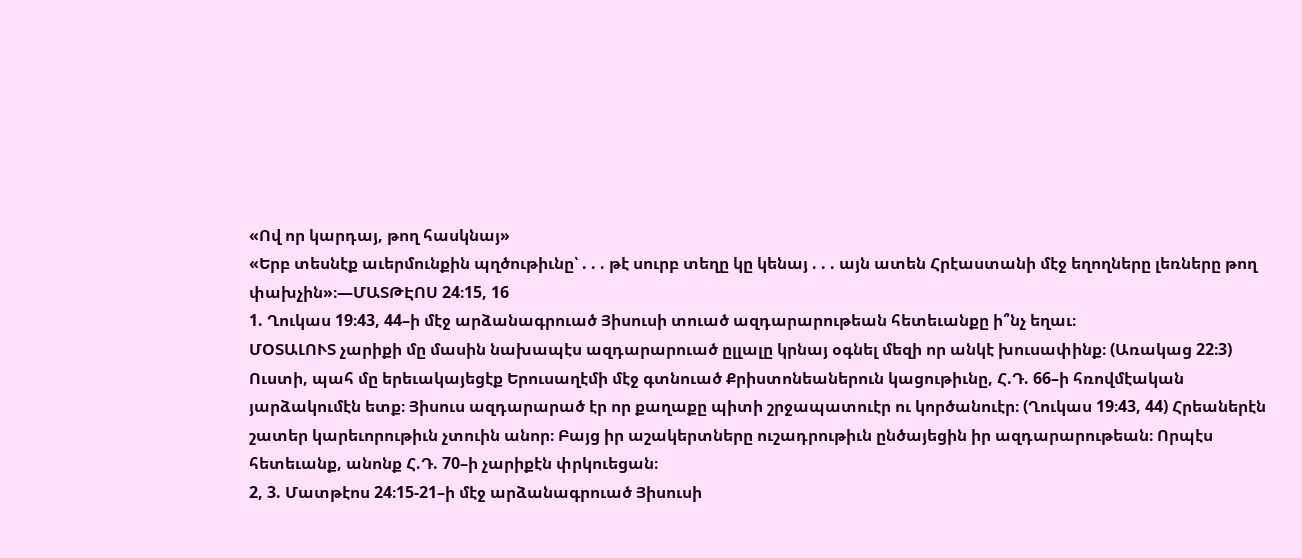«Ով որ կարդայ, թող հասկնայ»
«Երբ տեսնէք աւերմունքին պղծութիւնը՝ . . . թէ սուրբ տեղը կը կենայ . . . այն ատեն Հրէաստանի մէջ եղողները լեռները թող փախչին»։—ՄԱՏԹԷՈՍ 24։15, 16
1. Ղուկաս 19։43, 44–ի մէջ արձանագրուած Յիսուսի տուած ազդարարութեան հետեւանքը ի՞նչ եղաւ։
ՄՕՏԱԼՈՒՏ չարիքի մը մասին նախապէս ազդարարուած ըլլալը կրնայ օգնել մեզի որ անկէ խուսափինք։ (Առակաց 22։3) Ուստի, պահ մը երեւակայեցէք Երուսաղէմի մէջ գտնուած Քրիստոնեաներուն կացութիւնը, Հ.Դ. 66–ի հռովմէական յարձակումէն ետք։ Յիսուս ազդարարած էր որ քաղաքը պիտի շրջապատուէր ու կործանուէր։ (Ղուկաս 19։43, 44) Հրեաներէն շատեր կարեւորութիւն չտուին անոր։ Բայց իր աշակերտները ուշադրութիւն ընծայեցին իր ազդարարութեան։ Որպէս հետեւանք, անոնք Հ.Դ. 70–ի չարիքէն փրկուեցան։
2, 3. Մատթէոս 24։15-21–ի մէջ արձանագրուած Յիսուսի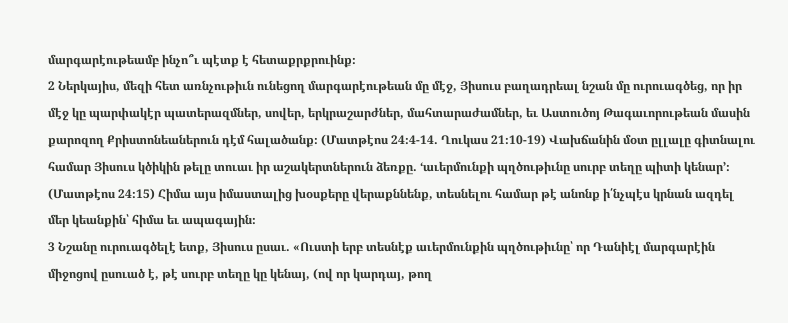մարգարէութեամբ ինչո՞ւ պէտք է հետաքրքրուինք։
2 Ներկայիս, մեզի հետ առնչութիւն ունեցող մարգարէութեան մը մէջ, Յիսուս բաղադրեալ նշան մը ուրուագծեց, որ իր մէջ կը պարփակէր պատերազմներ, սովեր, երկրաշարժներ, մահտարաժամներ, եւ Աստուծոյ Թագաւորութեան մասին քարոզող Քրիստոնեաներուն դէմ հալածանք։ (Մատթէոս 24։4-14. Ղուկաս 21։10-19) Վախճանին մօտ ըլլալը գիտնալու համար Յիսուս կծիկին թելը տուաւ իր աշակերտներուն ձեռքը. ‘աւերմունքի պղծութիւնը սուրբ տեղը պիտի կենար’։ (Մատթէոս 24։15) Հիմա այս իմաստալից խօսքերը վերաքննենք, տեսնելու համար թէ անոնք ի՛նչպէս կրնան ազդել մեր կեանքին՝ հիմա եւ ապագային։
3 Նշանը ուրուագծելէ ետք, Յիսուս ըսաւ. «Ուստի երբ տեսնէք աւերմունքին պղծութիւնը՝ որ Դանիէլ մարգարէին միջոցով ըսուած է, թէ սուրբ տեղը կը կենայ, (ով որ կարդայ, թող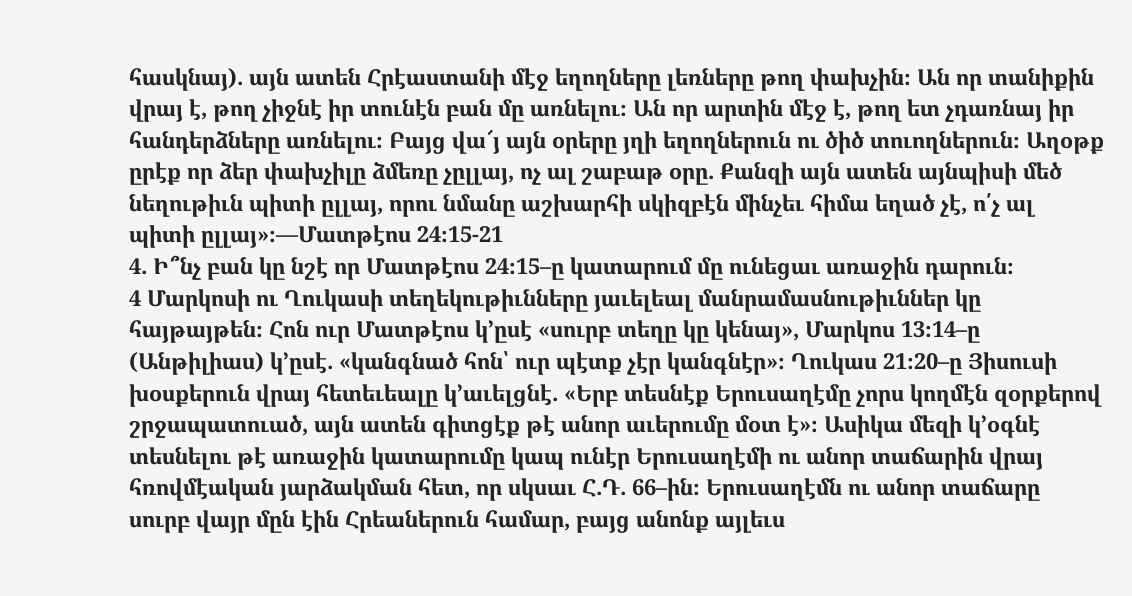հասկնայ). այն ատեն Հրէաստանի մէջ եղողները լեռները թող փախչին։ Ան որ տանիքին վրայ է, թող չիջնէ իր տունէն բան մը առնելու։ Ան որ արտին մէջ է, թող ետ չդառնայ իր հանդերձները առնելու։ Բայց վա՜յ այն օրերը յղի եղողներուն ու ծիծ տուողներուն։ Աղօթք ըրէք որ ձեր փախչիլը ձմեռը չըլլայ, ոչ ալ շաբաթ օրը. Քանզի այն ատեն այնպիսի մեծ նեղութիւն պիտի ըլլայ, որու նմանը աշխարհի սկիզբէն մինչեւ հիմա եղած չէ, ո՛չ ալ պիտի ըլլայ»։—Մատթէոս 24։15-21
4. Ի՞նչ բան կը նշէ որ Մատթէոս 24։15–ը կատարում մը ունեցաւ առաջին դարուն։
4 Մարկոսի ու Ղուկասի տեղեկութիւնները յաւելեալ մանրամասնութիւններ կը հայթայթեն։ Հոն ուր Մատթէոս կ’ըսէ «սուրբ տեղը կը կենայ», Մարկոս 13։14–ը (Անթիլիաս) կ’ըսէ. «կանգնած հոն՝ ուր պէտք չէր կանգնէր»։ Ղուկաս 21։20–ը Յիսուսի խօսքերուն վրայ հետեւեալը կ’աւելցնէ. «Երբ տեսնէք Երուսաղէմը չորս կողմէն զօրքերով շրջապատուած, այն ատեն գիտցէք թէ անոր աւերումը մօտ է»։ Ասիկա մեզի կ’օգնէ տեսնելու թէ առաջին կատարումը կապ ունէր Երուսաղէմի ու անոր տաճարին վրայ հռովմէական յարձակման հետ, որ սկսաւ Հ.Դ. 66–ին։ Երուսաղէմն ու անոր տաճարը սուրբ վայր մըն էին Հրեաներուն համար, բայց անոնք այլեւս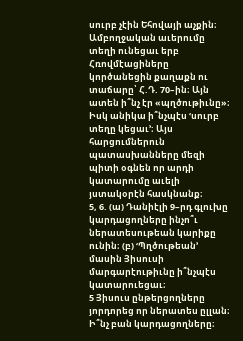սուրբ չէին Եհովայի աչքին։ Ամբողջական աւերումը տեղի ունեցաւ երբ Հռովմէացիները կործանեցին քաղաքն ու տաճարը՝ Հ.Դ. 70–ին։ Այն ատեն ի՞նչ էր «պղծութիւնը»։ Իսկ անիկա ի՞նչպէս ‘սուրբ տեղը կեցաւ’։ Այս հարցումներուն պատասխանները մեզի պիտի օգնեն որ արդի կատարումը աւելի յստակօրէն հասկնանք։
5, 6. (ա) Դանիէլի 9–րդ գլուխը կարդացողները ինչո՞ւ ներատեսութեան կարիքը ունին։ (բ) ‘Պղծութեան’ մասին Յիսուսի մարգարէութիւնը ի՞նչպէս կատարուեցաւ։
5 Յիսուս ընթերցողները յորդորեց որ ներատես ըլլան։ Ի՞նչ բան կարդացողները։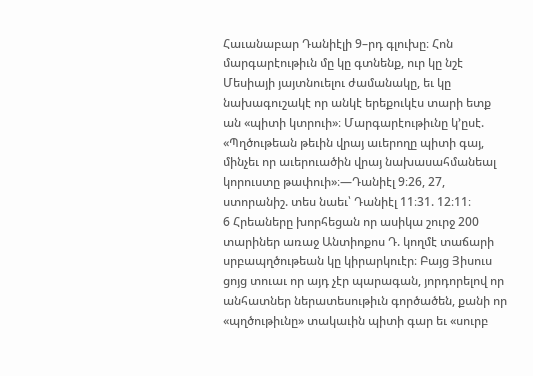Հաւանաբար Դանիէլի 9–րդ գլուխը։ Հոն մարգարէութիւն մը կը գտնենք, ուր կը նշէ Մեսիայի յայտնուելու ժամանակը, եւ կը նախագուշակէ որ անկէ երեքուկէս տարի ետք ան «պիտի կտրուի»։ Մարգարէութիւնը կ’ըսէ. «Պղծութեան թեւին վրայ աւերողը պիտի գայ, մինչեւ որ աւերուածին վրայ նախասահմանեալ կորուստը թափուի»։—Դանիէլ 9։26, 27, ստորանիշ. տես նաեւ՝ Դանիէլ 11։31. 12։11։
6 Հրեաները խորհեցան որ ասիկա շուրջ 200 տարիներ առաջ Անտիոքոս Դ. կողմէ տաճարի սրբապղծութեան կը կիրարկուէր։ Բայց Յիսուս ցոյց տուաւ որ այդ չէր պարագան, յորդորելով որ անհատներ ներատեսութիւն գործածեն, քանի որ «պղծութիւնը» տակաւին պիտի գար եւ «սուրբ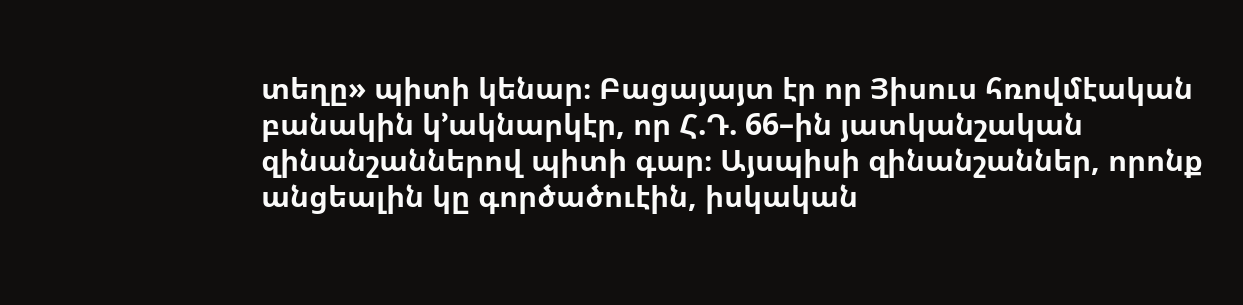տեղը» պիտի կենար։ Բացայայտ էր որ Յիսուս հռովմէական բանակին կ’ակնարկէր, որ Հ.Դ. 66–ին յատկանշական զինանշաններով պիտի գար։ Այսպիսի զինանշաններ, որոնք անցեալին կը գործածուէին, իսկական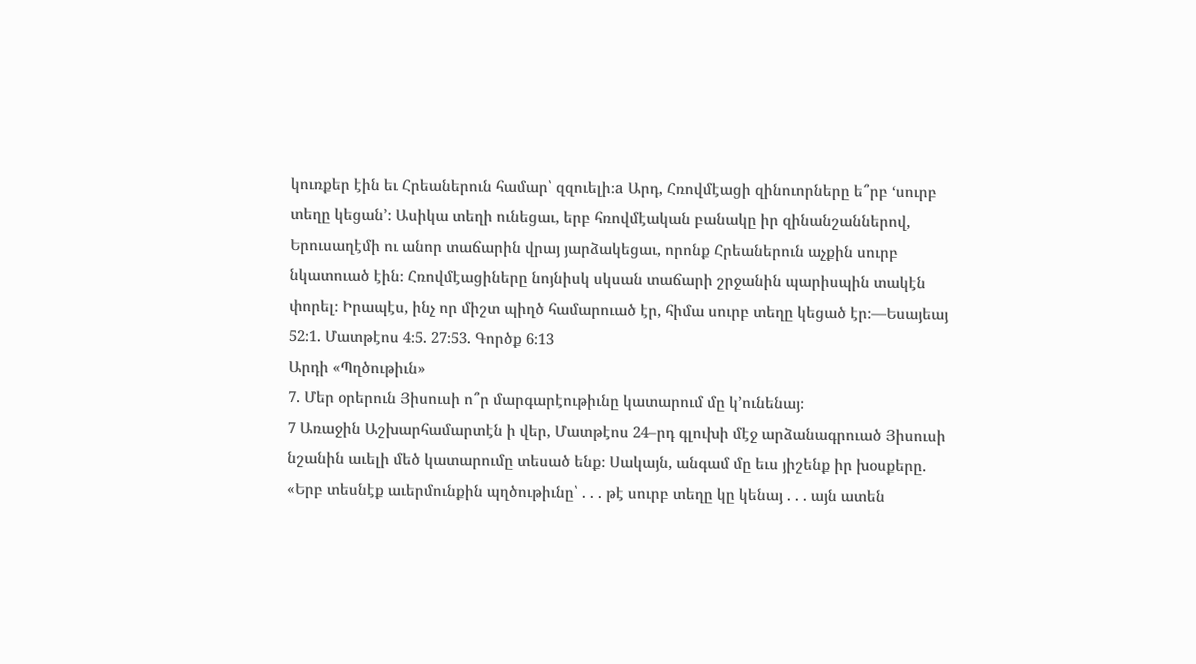կուռքեր էին եւ Հրեաներուն համար՝ զզուելի։a Արդ, Հռովմէացի զինուորները ե՞րբ ‘սուրբ տեղը կեցան’։ Ասիկա տեղի ունեցաւ, երբ հռովմէական բանակը իր զինանշաններով, Երուսաղէմի ու անոր տաճարին վրայ յարձակեցաւ, որոնք Հրեաներուն աչքին սուրբ նկատուած էին։ Հռովմէացիները նոյնիսկ սկսան տաճարի շրջանին պարիսպին տակէն փորել։ Իրապէս, ինչ որ միշտ պիղծ համարուած էր, հիմա սուրբ տեղը կեցած էր։—Եսայեայ 52։1. Մատթէոս 4։5. 27։53. Գործք 6։13
Արդի «Պղծութիւն»
7. Մեր օրերուն Յիսուսի ո՞ր մարգարէութիւնը կատարում մը կ’ունենայ։
7 Առաջին Աշխարհամարտէն ի վեր, Մատթէոս 24–րդ գլուխի մէջ արձանագրուած Յիսուսի նշանին աւելի մեծ կատարումը տեսած ենք։ Սակայն, անգամ մը եւս յիշենք իր խօսքերը. «Երբ տեսնէք աւերմունքին պղծութիւնը՝ . . . թէ սուրբ տեղը կը կենայ . . . այն ատեն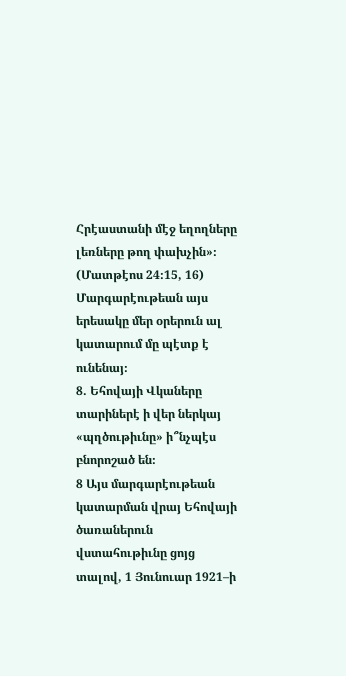Հրէաստանի մէջ եղողները լեռները թող փախչին»։ (Մատթէոս 24։15, 16) Մարգարէութեան այս երեսակը մեր օրերուն ալ կատարում մը պէտք է ունենայ։
8. Եհովայի Վկաները տարիներէ ի վեր ներկայ «պղծութիւնը» ի՞նչպէս բնորոշած են։
8 Այս մարգարէութեան կատարման վրայ Եհովայի ծառաներուն վստահութիւնը ցոյց տալով, 1 Յունուար 1921–ի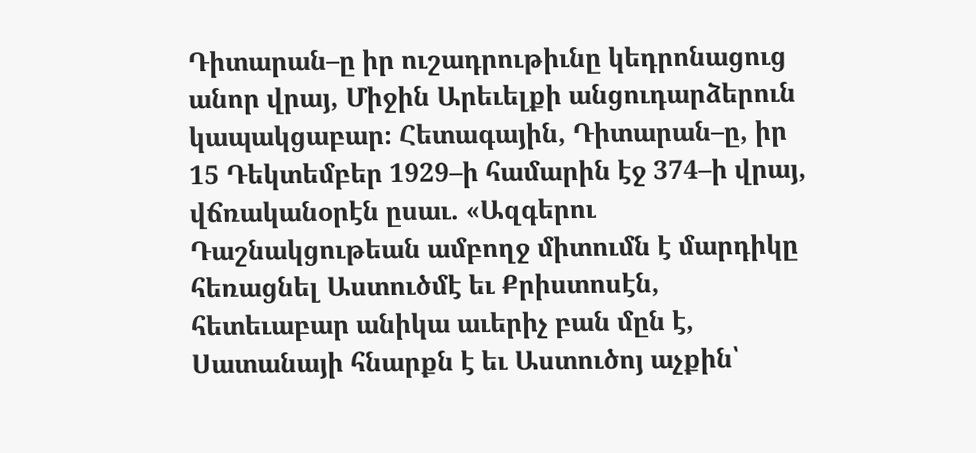Դիտարան–ը իր ուշադրութիւնը կեդրոնացուց անոր վրայ, Միջին Արեւելքի անցուդարձերուն կապակցաբար։ Հետագային, Դիտարան–ը, իր 15 Դեկտեմբեր 1929–ի համարին էջ 374–ի վրայ, վճռականօրէն ըսաւ. «Ազգերու Դաշնակցութեան ամբողջ միտումն է մարդիկը հեռացնել Աստուծմէ եւ Քրիստոսէն, հետեւաբար անիկա աւերիչ բան մըն է, Սատանայի հնարքն է եւ Աստուծոյ աչքին՝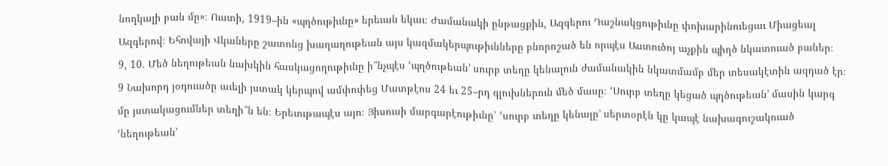նողկալի բան մը»։ Ուստի, 1919–ին «պղծութիւնը» երեւան եկաւ։ Ժամանակի ընթացքին, Ազգերու Դաշնակցութիւնը փոխարինուեցաւ Միացեալ Ազգերով։ Եհովայի Վկաները շատոնց խաղաղութեան այս կազմակերպութիւնները բնորոշած են որպէս Աստուծոյ աչքին պիղծ նկատուած բաներ։
9, 10. Մեծ նեղութեան նախկին հասկացողութիւնը ի՞նչպէս ‘պղծութեան’ սուրբ տեղը կենալուն ժամանակին նկատմամբ մեր տեսակէտին ազդած էր։
9 Նախորդ յօդուածը աւելի յստակ կերպով ամփոփեց Մատթէոս 24 եւ 25–րդ գլուխներուն մեծ մասը։ ‘Սուրբ տեղը կեցած պղծութեան’ մասին կարգ մը յստակացումներ տեղի՞ն են։ Երեւութապէս այո։ Յիսուսի մարգարէութիւնը՝ ‘սուրբ տեղը կենալը’ սերտօրէն կը կապէ նախագուշակուած ‘նեղութեան’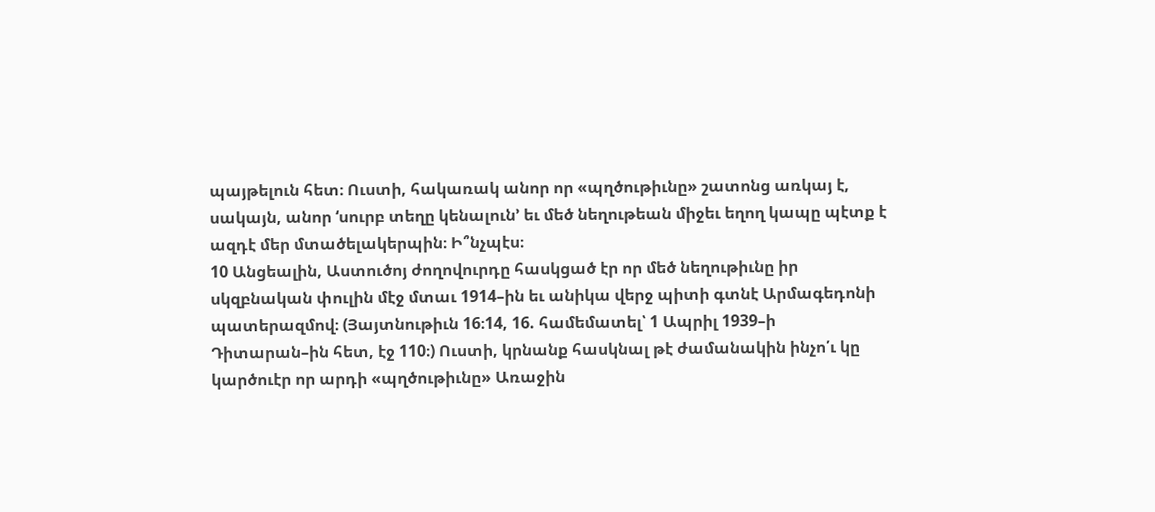պայթելուն հետ։ Ուստի, հակառակ անոր որ «պղծութիւնը» շատոնց առկայ է, սակայն, անոր ‘սուրբ տեղը կենալուն’ եւ մեծ նեղութեան միջեւ եղող կապը պէտք է ազդէ մեր մտածելակերպին։ Ի՞նչպէս։
10 Անցեալին, Աստուծոյ ժողովուրդը հասկցած էր որ մեծ նեղութիւնը իր սկզբնական փուլին մէջ մտաւ 1914–ին եւ անիկա վերջ պիտի գտնէ Արմագեդոնի պատերազմով։ (Յայտնութիւն 16։14, 16. համեմատել՝ 1 Ապրիլ 1939–ի Դիտարան–ին հետ, էջ 110։) Ուստի, կրնանք հասկնալ թէ ժամանակին ինչո՛ւ կը կարծուէր որ արդի «պղծութիւնը» Առաջին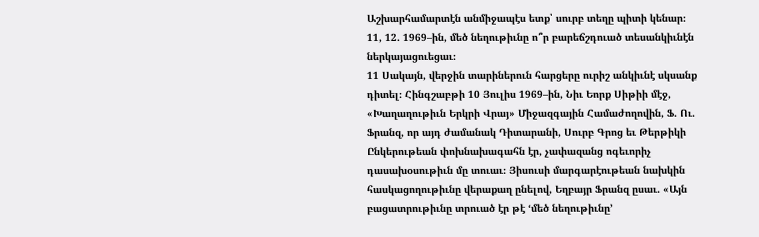Աշխարհամարտէն անմիջապէս ետք՝ սուրբ տեղը պիտի կենար։
11, 12. 1969–ին, մեծ նեղութիւնը ո՞ր բարեճշդուած տեսանկիւնէն ներկայացուեցաւ։
11 Սակայն, վերջին տարիներուն հարցերը ուրիշ անկիւնէ սկսանք դիտել։ Հինգշաբթի 10 Յուլիս 1969–ին, Նիւ Եորք Սիթիի մէջ, «Խաղաղութիւն Երկրի Վրայ» Միջազգային Համաժողովին, Ֆ. Ու. Ֆրանզ, որ այդ ժամանակ Դիտարանի, Սուրբ Գրոց եւ Թերթիկի Ընկերութեան փոխնախագահն էր, չափազանց ոգեւորիչ դասախօսութիւն մը տուաւ։ Յիսուսի մարգարէութեան նախկին հասկացողութիւնը վերաքաղ ընելով, Եղբայր Ֆրանզ ըսաւ. «Այն բացատրութիւնը տրուած էր թէ ‘մեծ նեղութիւնը’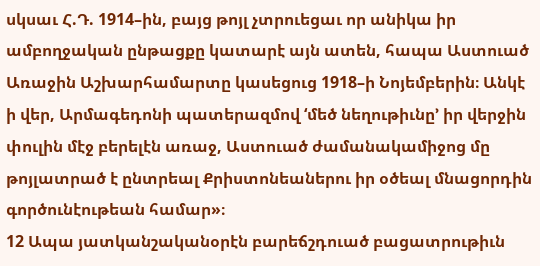սկսաւ Հ.Դ. 1914–ին, բայց թոյլ չտրուեցաւ որ անիկա իր ամբողջական ընթացքը կատարէ այն ատեն, հապա Աստուած Առաջին Աշխարհամարտը կասեցուց 1918–ի Նոյեմբերին։ Անկէ ի վեր, Արմագեդոնի պատերազմով ‘մեծ նեղութիւնը’ իր վերջին փուլին մէջ բերելէն առաջ, Աստուած ժամանակամիջոց մը թոյլատրած է ընտրեալ Քրիստոնեաներու իր օծեալ մնացորդին գործունէութեան համար»։
12 Ապա յատկանշականօրէն բարեճշդուած բացատրութիւն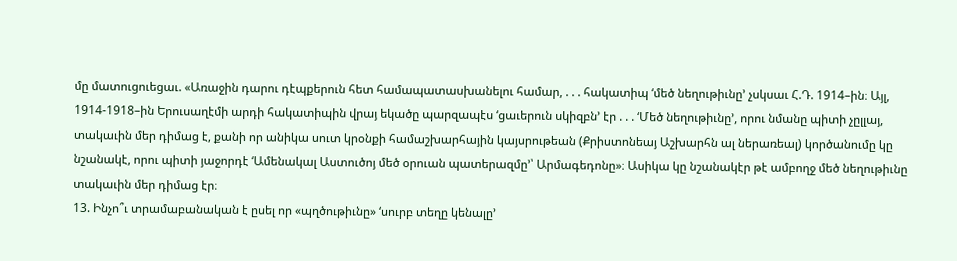մը մատուցուեցաւ. «Առաջին դարու դէպքերուն հետ համապատասխանելու համար, . . . հակատիպ ‘մեծ նեղութիւնը’ չսկսաւ Հ.Դ. 1914–ին։ Այլ, 1914-1918–ին Երուսաղէմի արդի հակատիպին վրայ եկածը պարզապէս ‘ցաւերուն սկիզբն’ էր . . . ‘Մեծ նեղութիւնը’, որու նմանը պիտի չըլլայ, տակաւին մեր դիմաց է, քանի որ անիկա սուտ կրօնքի համաշխարհային կայսրութեան (Քրիստոնեայ Աշխարհն ալ ներառեալ) կործանումը կը նշանակէ, որու պիտի յաջորդէ ‘Ամենակալ Աստուծոյ մեծ օրուան պատերազմը’՝ Արմագեդոնը»։ Ասիկա կը նշանակէր թէ ամբողջ մեծ նեղութիւնը տակաւին մեր դիմաց էր։
13. Ինչո՞ւ տրամաբանական է ըսել որ «պղծութիւնը» ‘սուրբ տեղը կենալը’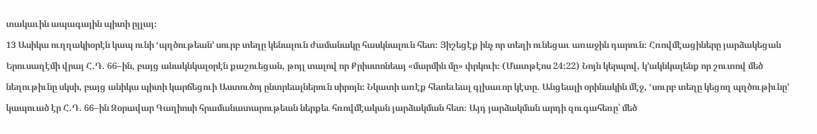տակաւին ապագային պիտի ըլլայ։
13 Ասիկա ուղղակիօրէն կապ ունի ‘պղծութեան’ սուրբ տեղը կենալուն ժամանակը հասկնալուն հետ։ Յիշեցէք ինչ որ տեղի ունեցաւ առաջին դարուն։ Հռովմէացիները յարձակեցան Երուսաղէմի վրայ Հ.Դ. 66–ին, բայց անակնկալօրէն քաշուեցան, թոյլ տալով որ Քրիստոնեայ «մարմին մը» փրկուի։ (Մատթէոս 24։22) Նոյն կերպով, կ’ակնկալենք որ շուտով մեծ նեղութիւնը սկսի, բայց անիկա պիտի կարճեցուի Աստուծոյ ընտրեալներուն սիրոյն։ Նկատի առէք հետեւեալ գլխաւոր կէտը. Անցեալի օրինակին մէջ, ‘սուրբ տեղը կեցող պղծութիւնը’ կապուած էր Հ.Դ. 66–ին Զօրավար Գաղիոսի հրամանատարութեան ներքեւ հռովմէական յարձակման հետ։ Այդ յարձակման արդի զուգահեռը՝ մեծ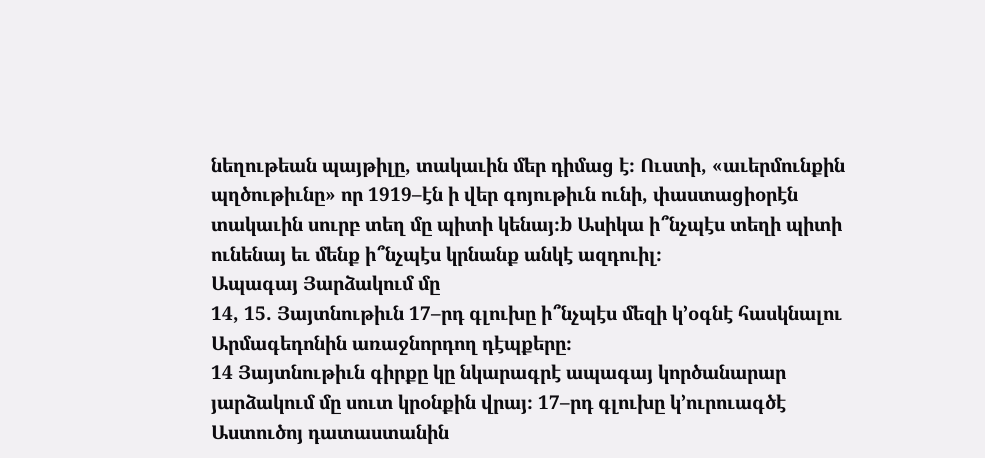նեղութեան պայթիլը, տակաւին մեր դիմաց է։ Ուստի, «աւերմունքին պղծութիւնը» որ 1919–էն ի վեր գոյութիւն ունի, փաստացիօրէն տակաւին սուրբ տեղ մը պիտի կենայ։b Ասիկա ի՞նչպէս տեղի պիտի ունենայ եւ մենք ի՞նչպէս կրնանք անկէ ազդուիլ։
Ապագայ Յարձակում մը
14, 15. Յայտնութիւն 17–րդ գլուխը ի՞նչպէս մեզի կ’օգնէ հասկնալու Արմագեդոնին առաջնորդող դէպքերը։
14 Յայտնութիւն գիրքը կը նկարագրէ ապագայ կործանարար յարձակում մը սուտ կրօնքին վրայ։ 17–րդ գլուխը կ’ուրուագծէ Աստուծոյ դատաստանին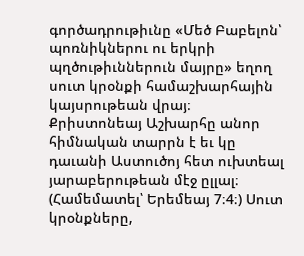գործադրութիւնը «Մեծ Բաբելոն՝ պոռնիկներու ու երկրի պղծութիւններուն մայրը» եղող սուտ կրօնքի համաշխարհային կայսրութեան վրայ։ Քրիստոնեայ Աշխարհը անոր հիմնական տարրն է եւ կը դաւանի Աստուծոյ հետ ուխտեալ յարաբերութեան մէջ ըլլալ։ (Համեմատել՝ Երեմեայ 7։4։) Սուտ կրօնքները,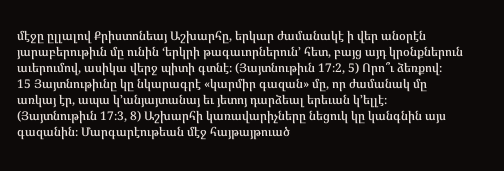մէջը ըլլալով Քրիստոնեայ Աշխարհը, երկար ժամանակէ ի վեր անօրէն յարաբերութիւն մը ունին ‘երկրի թագաւորներուն’ հետ, բայց այդ կրօնքներուն աւերումով, ասիկա վերջ պիտի գտնէ։ (Յայտնութիւն 17։2, 5) Որո՞ւ ձեռքով։
15 Յայտնութիւնը կը նկարագրէ «կարմիր գազան» մը, որ ժամանակ մը առկայ էր, ապա կ’անյայտանայ եւ յետոյ դարձեալ երեւան կ’ելլէ։ (Յայտնութիւն 17։3, 8) Աշխարհի կառավարիչները նեցուկ կը կանգնին այս գազանին։ Մարգարէութեան մէջ հայթայթուած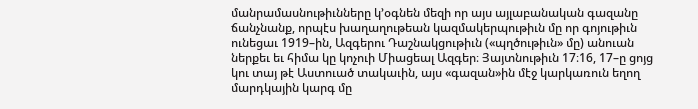մանրամասնութիւնները կ’օգնեն մեզի որ այս այլաբանական գազանը ճանչնանք, որպէս խաղաղութեան կազմակերպութիւն մը որ գոյութիւն ունեցաւ 1919–ին, Ազգերու Դաշնակցութիւն («պղծութիւն» մը) անուան ներքեւ եւ հիմա կը կոչուի Միացեալ Ազգեր։ Յայտնութիւն 17։16, 17–ը ցոյց կու տայ թէ Աստուած տակաւին, այս «գազան»ին մէջ կարկառուն եղող մարդկային կարգ մը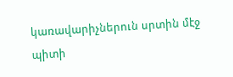կառավարիչներուն սրտին մէջ պիտի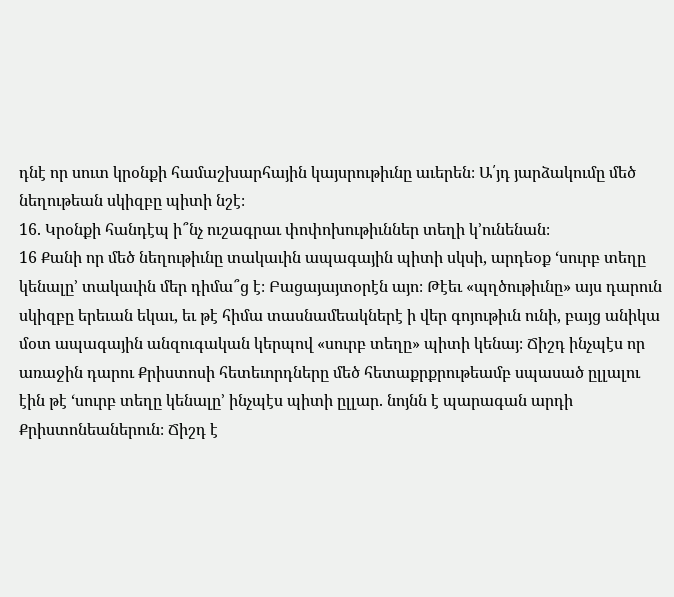դնէ որ սուտ կրօնքի համաշխարհային կայսրութիւնը աւերեն։ Ա՛յդ յարձակումը մեծ նեղութեան սկիզբը պիտի նշէ։
16. Կրօնքի հանդէպ ի՞նչ ուշագրաւ փոփոխութիւններ տեղի կ’ունենան։
16 Քանի որ մեծ նեղութիւնը տակաւին ապագային պիտի սկսի, արդեօք ‘սուրբ տեղը կենալը’ տակաւին մեր դիմա՞ց է։ Բացայայտօրէն այո։ Թէեւ «պղծութիւնը» այս դարուն սկիզբը երեւան եկաւ, եւ թէ հիմա տասնամեակներէ ի վեր գոյութիւն ունի, բայց անիկա մօտ ապագային անզուգական կերպով «սուրբ տեղը» պիտի կենայ։ Ճիշդ ինչպէս որ առաջին դարու Քրիստոսի հետեւորդները մեծ հետաքրքրութեամբ սպասած ըլլալու էին թէ ‘սուրբ տեղը կենալը’ ինչպէս պիտի ըլլար. նոյնն է պարագան արդի Քրիստոնեաներուն։ Ճիշդ է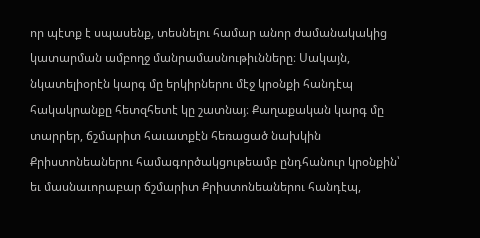որ պէտք է սպասենք, տեսնելու համար անոր ժամանակակից կատարման ամբողջ մանրամասնութիւնները։ Սակայն, նկատելիօրէն կարգ մը երկիրներու մէջ կրօնքի հանդէպ հակակրանքը հետզհետէ կը շատնայ։ Քաղաքական կարգ մը տարրեր, ճշմարիտ հաւատքէն հեռացած նախկին Քրիստոնեաներու համագործակցութեամբ ընդհանուր կրօնքին՝ եւ մասնաւորաբար ճշմարիտ Քրիստոնեաներու հանդէպ,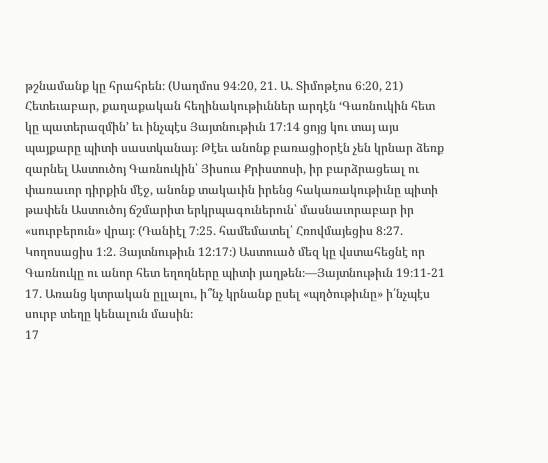թշնամանք կը հրահրեն։ (Սաղմոս 94։20, 21. Ա. Տիմոթէոս 6։20, 21) Հետեւաբար, քաղաքական հեղինակութիւններ արդէն ‘Գառնուկին հետ կը պատերազմին’ եւ ինչպէս Յայտնութիւն 17։14 ցոյց կու տայ այս պայքարը պիտի սաստկանայ։ Թէեւ անոնք բառացիօրէն չեն կրնար ձեռք զարնել Աստուծոյ Գառնուկին՝ Յիսուս Քրիստոսի, իր բարձրացեալ ու փառաւոր դիրքին մէջ, անոնք տակաւին իրենց հակառակութիւնը պիտի թափեն Աստուծոյ ճշմարիտ երկրպագուներուն՝ մասնաւորաբար իր «սուրբերուն» վրայ։ (Դանիէլ 7։25. համեմատել՝ Հռովմայեցիս 8։27. Կողոսացիս 1։2. Յայտնութիւն 12։17։) Աստուած մեզ կը վստահեցնէ որ Գառնուկը ու անոր հետ եղողները պիտի յաղթեն։—Յայտնութիւն 19։11-21
17. Առանց կտրական ըլլալու, ի՞նչ կրնանք ըսել «պղծութիւնը» ի՛նչպէս սուրբ տեղը կենալուն մասին։
17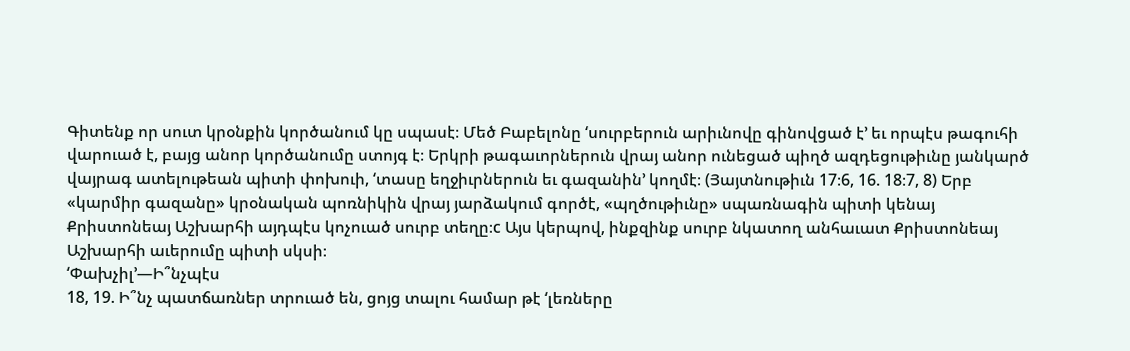Գիտենք որ սուտ կրօնքին կործանում կը սպասէ։ Մեծ Բաբելոնը ‘սուրբերուն արիւնովը գինովցած է’ եւ որպէս թագուհի վարուած է, բայց անոր կործանումը ստոյգ է։ Երկրի թագաւորներուն վրայ անոր ունեցած պիղծ ազդեցութիւնը յանկարծ վայրագ ատելութեան պիտի փոխուի, ‘տասը եղջիւրներուն եւ գազանին’ կողմէ։ (Յայտնութիւն 17։6, 16. 18։7, 8) Երբ «կարմիր գազանը» կրօնական պոռնիկին վրայ յարձակում գործէ, «պղծութիւնը» սպառնագին պիտի կենայ Քրիստոնեայ Աշխարհի այդպէս կոչուած սուրբ տեղը։c Այս կերպով, ինքզինք սուրբ նկատող անհաւատ Քրիստոնեայ Աշխարհի աւերումը պիտի սկսի։
‘Փախչիլ’—Ի՞նչպէս
18, 19. Ի՞նչ պատճառներ տրուած են, ցոյց տալու համար թէ ‘լեռները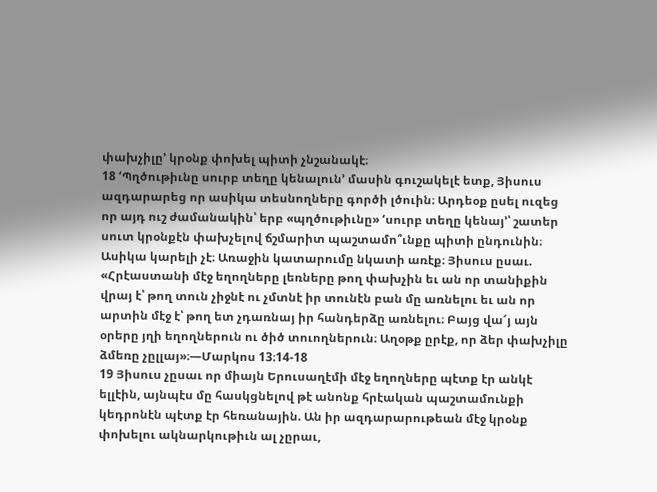փախչիլը’ կրօնք փոխել պիտի չնշանակէ։
18 ‘Պղծութիւնը սուրբ տեղը կենալուն’ մասին գուշակելէ ետք, Յիսուս ազդարարեց որ ասիկա տեսնողները գործի լծուին։ Արդեօք ըսել ուզեց որ այդ ուշ ժամանակին՝ երբ «պղծութիւնը» ‘սուրբ տեղը կենայ’՝ շատեր սուտ կրօնքէն փախչելով ճշմարիտ պաշտամո՞ւնքը պիտի ընդունին։ Ասիկա կարելի չէ։ Առաջին կատարումը նկատի առէք։ Յիսուս ըսաւ. «Հրէաստանի մէջ եղողները լեռները թող փախչին եւ ան որ տանիքին վրայ է՝ թող տուն չիջնէ ու չմտնէ իր տունէն բան մը առնելու եւ ան որ արտին մէջ է՝ թող ետ չդառնայ իր հանդերձը առնելու։ Բայց վա՜յ այն օրերը յղի եղողներուն ու ծիծ տուողներուն։ Աղօթք ըրէք, որ ձեր փախչիլը ձմեռը չըլլայ»։—Մարկոս 13։14-18
19 Յիսուս չըսաւ որ միայն Երուսաղէմի մէջ եղողները պէտք էր անկէ ելլէին, այնպէս մը հասկցնելով թէ անոնք հրէական պաշտամունքի կեդրոնէն պէտք էր հեռանային. Ան իր ազդարարութեան մէջ կրօնք փոխելու ակնարկութիւն ալ չըրաւ,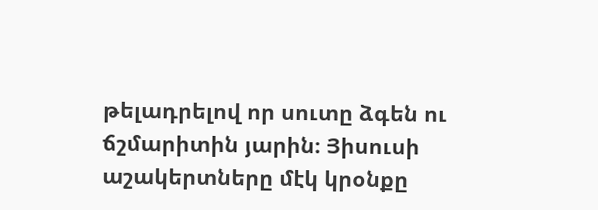թելադրելով որ սուտը ձգեն ու ճշմարիտին յարին։ Յիսուսի աշակերտները մէկ կրօնքը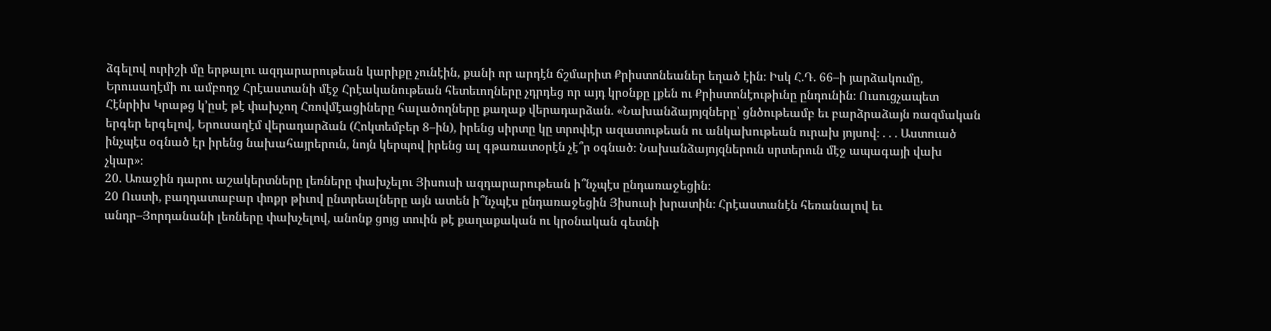ձգելով ուրիշի մը երթալու ազդարարութեան կարիքը չունէին, քանի որ արդէն ճշմարիտ Քրիստոնեաներ եղած էին։ Իսկ Հ.Դ. 66–ի յարձակումը, Երուսաղէմի ու ամբողջ Հրէաստանի մէջ Հրէականութեան հետեւողները չդրդեց որ այդ կրօնքը լքեն ու Քրիստոնէութիւնը ընդունին։ Ուսուցչապետ Հէնրիխ Կրաթց կ’ըսէ թէ փախչող Հռովմէացիները հալածողները քաղաք վերադարձան. «Նախանձայոյզները՝ ցնծութեամբ եւ բարձրաձայն ռազմական երգեր երգելով, Երուսաղէմ վերադարձան (Հոկտեմբեր 8–ին), իրենց սիրտը կը տրոփէր ազատութեան ու անկախութեան ուրախ յոյսով։ . . . Աստուած ինչպէս օգնած էր իրենց նախահայրերուն, նոյն կերպով իրենց ալ գթառատօրէն չէ՞ր օգնած։ Նախանձայոյզներուն սրտերուն մէջ ապագայի վախ չկար»։
20. Առաջին դարու աշակերտները լեռները փախչելու Յիսուսի ազդարարութեան ի՞նչպէս ընդառաջեցին։
20 Ուստի, բաղդատաբար փոքր թիւով ընտրեալները այն ատեն ի՞նչպէս ընդառաջեցին Յիսուսի խրատին։ Հրէաստանէն հեռանալով եւ անդր–Յորդանանի լեռները փախչելով, անոնք ցոյց տուին թէ քաղաքական ու կրօնական գետնի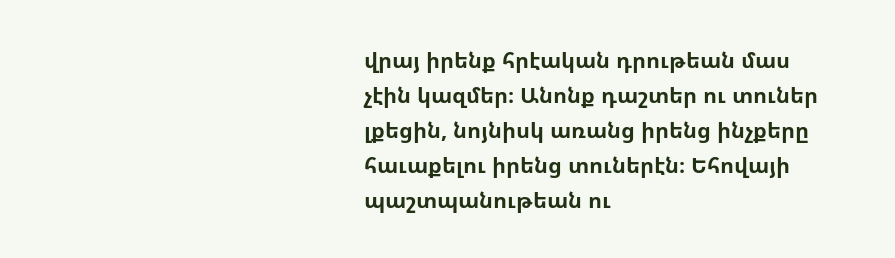վրայ իրենք հրէական դրութեան մաս չէին կազմեր։ Անոնք դաշտեր ու տուներ լքեցին, նոյնիսկ առանց իրենց ինչքերը հաւաքելու իրենց տուներէն։ Եհովայի պաշտպանութեան ու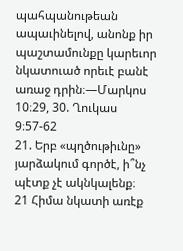պահպանութեան ապաւինելով, անոնք իր պաշտամունքը կարեւոր նկատուած որեւէ բանէ առաջ դրին։—Մարկոս 10։29, 30. Ղուկաս 9։57-62
21. Երբ «պղծութիւնը» յարձակում գործէ, ի՞նչ պէտք չէ ակնկալենք։
21 Հիմա նկատի առէք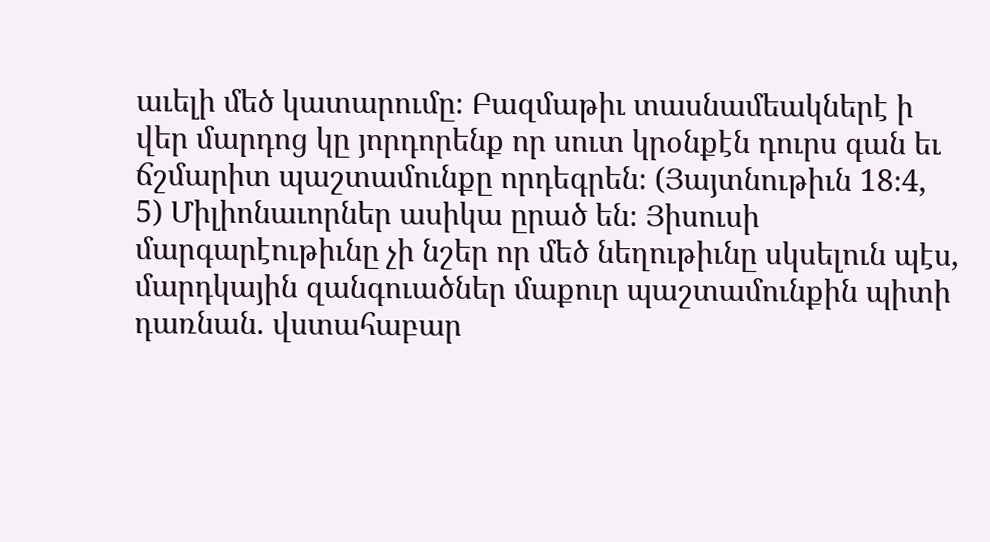աւելի մեծ կատարումը։ Բազմաթիւ տասնամեակներէ ի վեր մարդոց կը յորդորենք որ սուտ կրօնքէն դուրս գան եւ ճշմարիտ պաշտամունքը որդեգրեն։ (Յայտնութիւն 18։4, 5) Միլիոնաւորներ ասիկա ըրած են։ Յիսուսի մարգարէութիւնը չի նշեր որ մեծ նեղութիւնը սկսելուն պէս, մարդկային զանգուածներ մաքուր պաշտամունքին պիտի դառնան. վստահաբար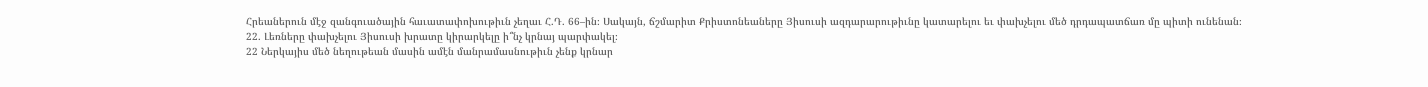Հրեաներուն մէջ զանգուածային հաւատափոխութիւն չեղաւ Հ.Դ. 66–ին։ Սակայն, ճշմարիտ Քրիստոնեաները Յիսուսի ազդարարութիւնը կատարելու եւ փախչելու մեծ դրդապատճառ մը պիտի ունենան։
22. Լեռները փախչելու Յիսուսի խրատը կիրարկելը ի՞նչ կրնայ պարփակել։
22 Ներկայիս մեծ նեղութեան մասին ամէն մանրամասնութիւն չենք կրնար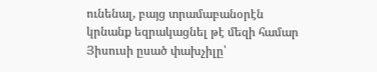ունենալ, բայց տրամաբանօրէն կրնանք եզրակացնել թէ մեզի համար Յիսուսի ըսած փախչիլը՝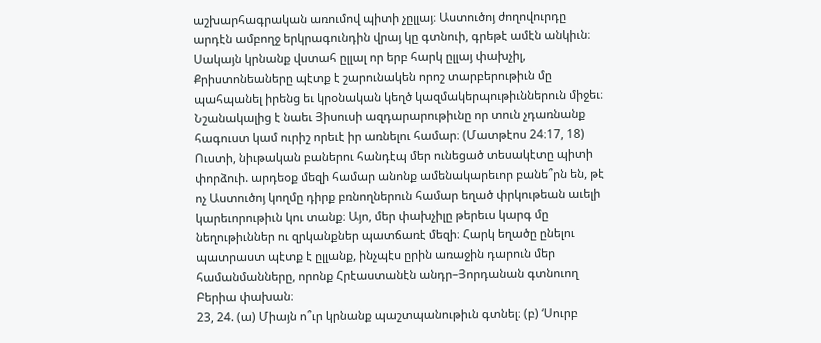աշխարհագրական առումով պիտի չըլլայ։ Աստուծոյ ժողովուրդը արդէն ամբողջ երկրագունդին վրայ կը գտնուի, գրեթէ ամէն անկիւն։ Սակայն կրնանք վստահ ըլլալ որ երբ հարկ ըլլայ փախչիլ, Քրիստոնեաները պէտք է շարունակեն որոշ տարբերութիւն մը պահպանել իրենց եւ կրօնական կեղծ կազմակերպութիւններուն միջեւ։ Նշանակալից է նաեւ Յիսուսի ազդարարութիւնը որ տուն չդառնանք հագուստ կամ ուրիշ որեւէ իր առնելու համար։ (Մատթէոս 24։17, 18) Ուստի, նիւթական բաներու հանդէպ մեր ունեցած տեսակէտը պիտի փորձուի. արդեօք մեզի համար անոնք ամենակարեւոր բանե՞րն են, թէ ոչ Աստուծոյ կողմը դիրք բռնողներուն համար եղած փրկութեան աւելի կարեւորութիւն կու տանք։ Այո, մեր փախչիլը թերեւս կարգ մը նեղութիւններ ու զրկանքներ պատճառէ մեզի։ Հարկ եղածը ընելու պատրաստ պէտք է ըլլանք, ինչպէս ըրին առաջին դարուն մեր համանմանները, որոնք Հրէաստանէն անդր–Յորդանան գտնուող Բերիա փախան։
23, 24. (ա) Միայն ո՞ւր կրնանք պաշտպանութիւն գտնել։ (բ) ‘Սուրբ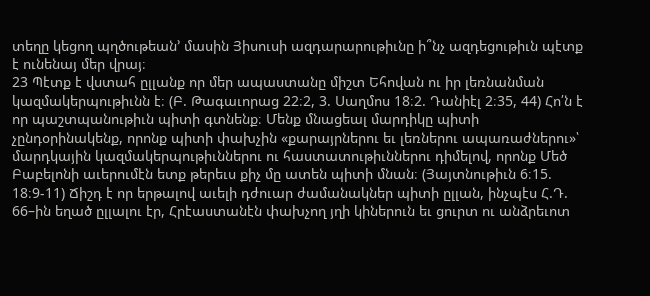տեղը կեցող պղծութեան’ մասին Յիսուսի ազդարարութիւնը ի՞նչ ազդեցութիւն պէտք է ունենայ մեր վրայ։
23 Պէտք է վստահ ըլլանք որ մեր ապաստանը միշտ Եհովան ու իր լեռնանման կազմակերպութիւնն է։ (Բ. Թագաւորաց 22։2, 3. Սաղմոս 18։2. Դանիէլ 2։35, 44) Հո՛ն է որ պաշտպանութիւն պիտի գտնենք։ Մենք մնացեալ մարդիկը պիտի չընդօրինակենք, որոնք պիտի փախչին «քարայրներու եւ լեռներու ապառաժներու»՝ մարդկային կազմակերպութիւններու ու հաստատութիւններու դիմելով, որոնք Մեծ Բաբելոնի աւերումէն ետք թերեւս քիչ մը ատեն պիտի մնան։ (Յայտնութիւն 6։15. 18։9-11) Ճիշդ է որ երթալով աւելի դժուար ժամանակներ պիտի ըլլան, ինչպէս Հ.Դ. 66–ին եղած ըլլալու էր, Հրէաստանէն փախչող յղի կիներուն եւ ցուրտ ու անձրեւոտ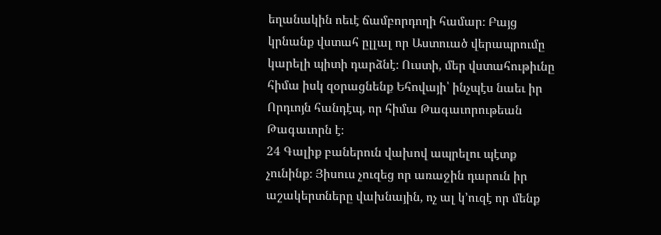եղանակին ոեւէ ճամբորդողի համար։ Բայց կրնանք վստահ ըլլալ որ Աստուած վերապրումը կարելի պիտի դարձնէ։ Ուստի, մեր վստահութիւնը հիմա իսկ զօրացնենք Եհովայի՝ ինչպէս նաեւ իր Որդւոյն հանդէպ, որ հիմա Թագաւորութեան Թագաւորն է։
24 Գալիք բաներուն վախով ապրելու պէտք չունինք։ Յիսուս չուզեց որ առաջին դարուն իր աշակերտները վախնային, ոչ ալ կ’ուզէ որ մենք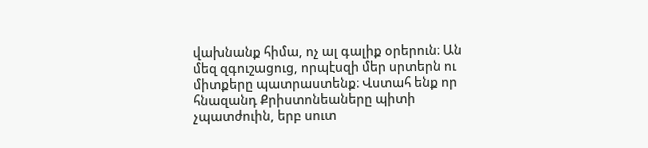վախնանք հիմա, ոչ ալ գալիք օրերուն։ Ան մեզ զգուշացուց, որպէսզի մեր սրտերն ու միտքերը պատրաստենք։ Վստահ ենք որ հնազանդ Քրիստոնեաները պիտի չպատժուին, երբ սուտ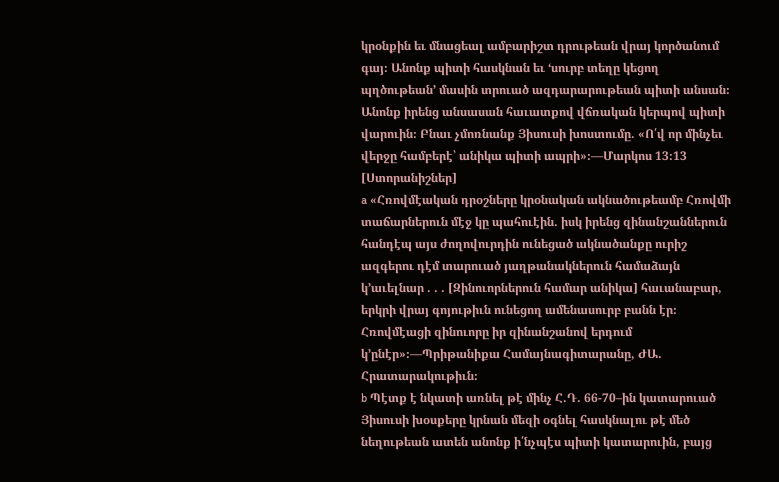կրօնքին եւ մնացեալ ամբարիշտ դրութեան վրայ կործանում գայ։ Անոնք պիտի հասկնան եւ ‘սուրբ տեղը կեցող պղծութեան’ մասին տրուած ազդարարութեան պիտի անսան։ Անոնք իրենց անսասան հաւատքով վճռական կերպով պիտի վարուին։ Բնաւ չմոռնանք Յիսուսի խոստումը. «Ո՛վ որ մինչեւ վերջը համբերէ՝ անիկա պիտի ապրի»։—Մարկոս 13։13
[Ստորանիշներ]
a «Հռովմէական դրօշները կրօնական ակնածութեամբ Հռովմի տաճարներուն մէջ կը պահուէին. իսկ իրենց զինանշաններուն հանդէպ այս ժողովուրդին ունեցած ակնածանքը ուրիշ ազգերու դէմ տարուած յաղթանակներուն համաձայն կ’աւելնար . . . [Զինուորներուն համար անիկա] հաւանաբար, երկրի վրայ գոյութիւն ունեցող ամենասուրբ բանն էր։ Հռովմէացի զինուորը իր զինանշանով երդում կ’ընէր»։—Պրիթանիքա Համայնագիտարանը, ԺԱ. Հրատարակութիւն։
b Պէտք է նկատի առնել թէ մինչ Հ.Դ. 66-70–ին կատարուած Յիսուսի խօսքերը կրնան մեզի օգնել հասկնալու թէ մեծ նեղութեան ատեն անոնք ի՛նչպէս պիտի կատարուին, բայց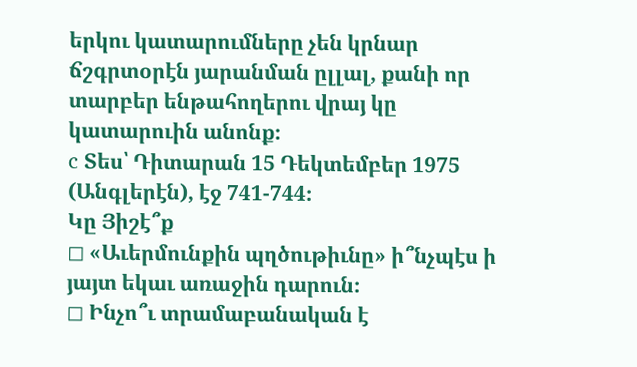երկու կատարումները չեն կրնար ճշգրտօրէն յարանման ըլլալ, քանի որ տարբեր ենթահողերու վրայ կը կատարուին անոնք։
c Տես՝ Դիտարան 15 Դեկտեմբեր 1975 (Անգլերէն), էջ 741-744։
Կը Յիշէ՞ք
◻ «Աւերմունքին պղծութիւնը» ի՞նչպէս ի յայտ եկաւ առաջին դարուն։
◻ Ինչո՞ւ տրամաբանական է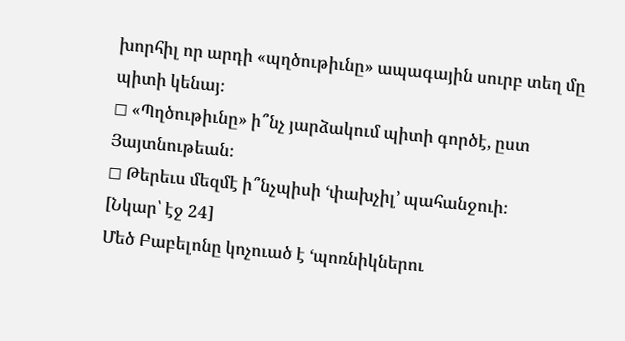խորհիլ որ արդի «պղծութիւնը» ապագային սուրբ տեղ մը պիտի կենայ։
◻ «Պղծութիւնը» ի՞նչ յարձակում պիտի գործէ, ըստ Յայտնութեան։
◻ Թերեւս մեզմէ ի՞նչպիսի ‘փախչիլ’ պահանջուի։
[Նկար՝ էջ 24]
Մեծ Բաբելոնը կոչուած է ‘պոռնիկներու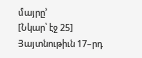մայրը’
[Նկար՝ էջ 25]
Յայտնութիւն 17–րդ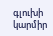գլուխի կարմիր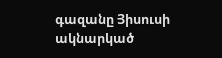գազանը Յիսուսի ակնարկած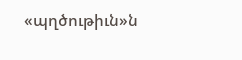«պղծութիւն»ն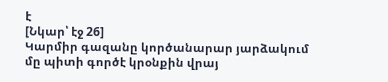է
[Նկար՝ էջ 26]
Կարմիր գազանը կործանարար յարձակում մը պիտի գործէ կրօնքին վրայ